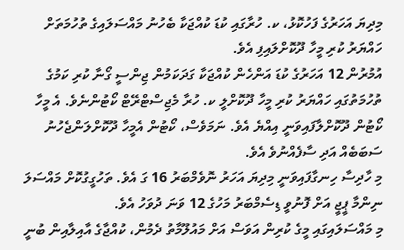މިދިޔަ އަހަރުގެ ފަހުކޮޅު، ކ. ހުރާގައި ކުޑަ ކުއްޖަކާ ބެހުނު މައްސަލައިގެ ތުހުމަތަށް ހައްޔަރު ކުރި މީހާ ދޫކޮށްލައިފި އެވެ.
އުމުރުން 12 އަހަރުގެ ކުޑަ އަންހެން ކުއްޖަކާ ގަދަކަމުން ޖިންސީ ގޯނާ ކުރި ކަމުގެ ތުހުމަތުގައި ހައްޔަރު ކުރި މީހާ ދޫކޮށްލީ ކ. ހުރާ މެޖިސްޓްރޭޓް ކޯޓުންނެވެ. އެ މީހާ ކޯޓުން ދޫކޮށްލާފައިވަނީ އިއްޔެ އެވެ. ނަމަވެސް، ކޯޓުން އެމީހާ ދޫކޮށްލަންޖެހުނު ސަބަބެއް އަދި ސާފެއްނުވެ އެވެ.
މި ހާދިސާ ހިނގާފައިވަނީ މިދިޔަ އަހަރު ނޮވެމްބަރު 16 ގަ އެވެ. ތަހުގީގުކޮށް މައްސަލަ ނިންމާ ޕީޖީ އަށް ފޮނުވީ ޑިސެމްބަރު މަހުގެ 12 ވަނަ ދުވަހު އެވެ.
މި މައްސަލައިގައި މީގެ ކުރިން އަވަސް އަށް މައުލޫމާތު ދެމުން، ކުއްޖާގެ އާއިލާއިން ބުނީ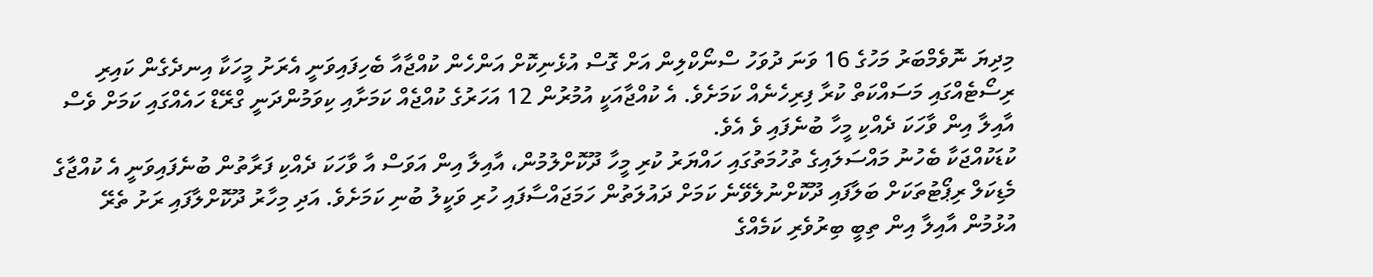މިދިޔަ ނޮވެމްބަރު މަހުގެ 16 ވަނަ ދުވަހު ސްނޯކްލިން އަށް ގޮސް އުޅެނިކޮށް އަންހެން ކުއްޖާއާ ބެހިފައިވަނީ އެރަށު މީހަކާ އިނދެގެން ކައިރި ރިސޯޓެއްގައި މަސައްކަތް ކުރާ ފިރިހެނެއް ކަމަށެވެ. އެ ކުއްޖާއަކީ އުމުރުން 12 އަހަރުގެ ކުއްޖެއް ކަމަށާއި ކިވަމުންދަނީ ގްރޭޑް ހައެއްގައި ކަމަށް ވެސް އާއިލާ އިން ވާހަކަ ދެއްކި މީހާ ބުނެފައި ވެ އެވެ.
ކުޑަކުއްޖަކާ ބެހުނު މައްސަލައިގެ ތުހުމަތުގައި ހައްޔަރު ކުރި މީހާ ދޫކޮށްލުމުން، އާއިލާ އިން އަވަސް އާ ވާހަކަ ދެއްކި ފަރާތުން ބުނެފައިވަނީ އެ ކުއްޖާގެ މެޑިކަލް ރިޕޯޓުތަކަށް ބަލާފައި ދޫކޮށްނުލެވޭނެ ކަމަށް ދައުލަތުން ހަމަޖައްސާފައި ހުރި ވަކީލު ބުނި ކަމަށެވެ. އަދި މިހާރު ދޫކޮށްލާފައި ރަށު ތެރޭ އުޅުމުން އާއިލާ އިން ތިބީ ބިރުވެރި ކަމެއްގެ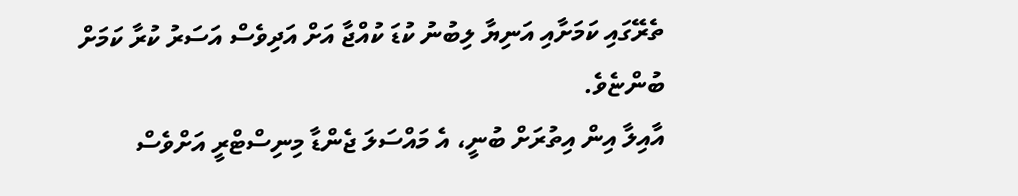ތެރޭގައި ކަމަށާއި އަނިޔާ ލިބުނު ކުޑަ ކުއްޖާ އަށް އަދިވެސް އަސަރު ކުރާ ކަމަށް ބުންޏެވެ.
އާއިލާ އިން އިތުރަށް ބުނީ، އެ މައްސަލަ ޖެންޑާ މިނިސްޓްރީ އަށްވެސް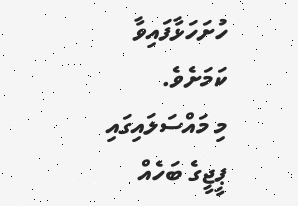ހުށަހަޅާފައިވާ ކަމަށެވެ.
މި މައްސަލައިގައި ޕީޖީގެ ބަހެއް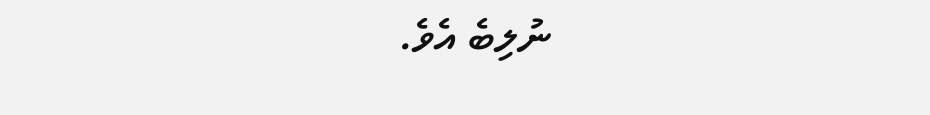ނުލިބެ އެވެ.